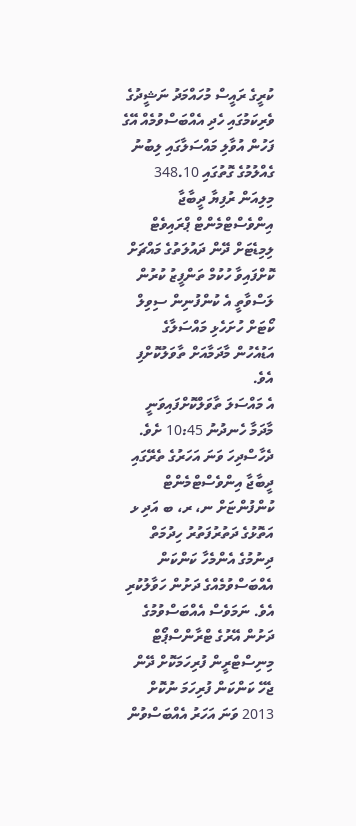ކުރީގެ ރައީސް މުހައްމަދު ނަޝީދުގެ ވެރިކަމުގައި ހެދި އެއްބަސްވުމެއް އޭގެ ފަހުން އުވާލި މައްސަލާގައި ލިބުނު ގެއްލުމުގެ ގޮތުގައި 348.10 މިލިއަން ރުފިޔާ ދީބާޖާ އިންވެސްޓްމެންޓް ޕްރައިވެޓް ލިމިޑެޓަށް ދޭން ދައުލަތުގެ މައްޗަށް ކޮށްފައިވާ ހުކުމް ތަންފީޒު ކުރުން ލަސްވާތީ އެ ކުންފުނިން ސިވިލް ކޯޓަށް ހުށަހެޅި މައްސަލާގެ އަޑުއެހުން މާދަމާއަށް ތާވަލުކޮށްފި އެވެ.
އެ މައްސަލަ ތާވަލްކޮށްފައިވަނީ މާދަމާ ހެނދުނު 10:45 ށެވެ.
ދެހާސްދިހަ ވަނަ އަހަރުގެ ތެރޭގައި ދީބާޖާ އިންވެސްޓްމެންޓް ކުންފުންޏަށް ނ، ރ، ބ އަދި ޅ އަތޮޅުގެ ދަތުރުފަތުރު ހިދުމަތް ދިނުމުގެ އެންމެހާ ކަންކަން އެއްބަސްވުމެއްގެ ދަށުން ހަވާލުކުރި އެވެ. ނަމަވެސް އެއްބަސްވުމުގެ ދަށުން އޭރުގެ ޓްރާންސްޕޯޓް މިނިސްޓްރީން ފުރިހަމަކޮށް ދޭން ޖެހޭ ކަންކަން ފުރިހަމަ ނުކޮށް 2013 ވަނަ އަހަރު އެއްބަސްވުން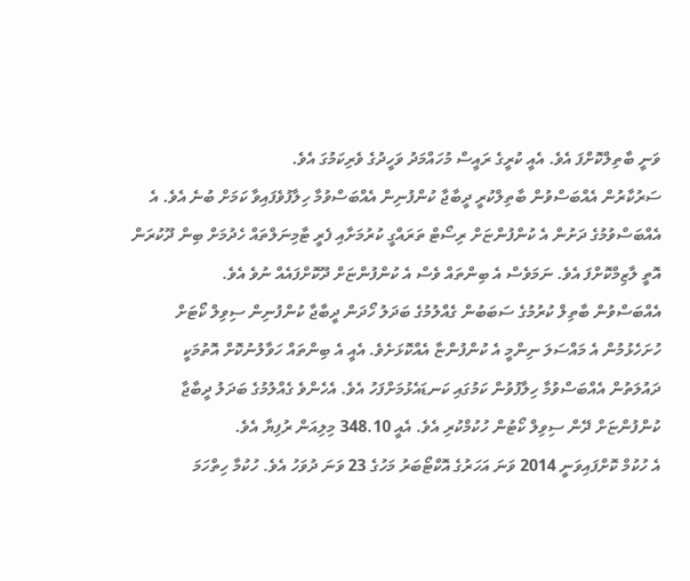ވަނީ ބާތިލްކޮށްފަ އެވެ. އެއީ ކުރީގެ ރައީސް މުހައްމަދު ވަހީދުގެ ވެރިކަމުގަ އެވެ.
ސަރުކާރުން އެއްބަސްވުން ބާތިލްކުރީ ދީބާޖާ ކުންފުނިން އެއްބަސްވުމާ ހިލާފުވެފައިވާ ކަމަށް ބުނެ އެވެ. އެ އެއްބަސްވުމުގެ ދަށުން އެ ކުންފުންޏަށް ރިސޯޓް ތަރައްގީ ކުރުމަށާއި ފެރީ ޓާމިނަލްތައް ހެދުމަށް ބިން ދޫކުރަން އޮތީ ލާޒިމްކޮށްފަ އެވެ. ނަމަވެސް އެ ބިންތައް ވެސް އެ ކުންފުންޏަށް ދޫކޮށްފައެއް ނުވެ އެވެ.
އެއްބަސްވުން ބާތިލް ކުރުމުގެ ސަބަބުން ގެއްލުމުގެ ބަދަލު ހޯދަން ދީބާޖާ ކުންފުނިން ސިވިލް ކޯޓަށް ހުށަހެޅުމުން އެ މައްސަލަ ނިންމީ އެ ކުންފުންޏާ އެއްކޮޅަށެވެ. އެއީ އެ ބިންތައް ހަވާލުނުކޮށް އޮތުމަކީ ދައުލަތުން އެއްބަސްވުމާ ހިލާފުވުން ކަމުގައި ކަނޑައެޅުމަށްފަހު އެވެ. އެހެންވެ ގެއްލުމުގެ ބަދަލު ދީބާޖާ ކުންފުންޏަށް ދޭން ސިވިލް ކޯޓުން ހުކުމްކުރި އެވެ. އެއީ 348.10 މިލިއަން ރުފިޔާ އެވެ.
އެ ހުކުމް ކޮށްފައިވަނީ 2014 ވަނަ އަހަރުގެ އޮކްޓޯބަރު މަހުގެ 23 ވަނަ ދުވަހު އެވެ. ހުކުމާ ހިތްހަމަ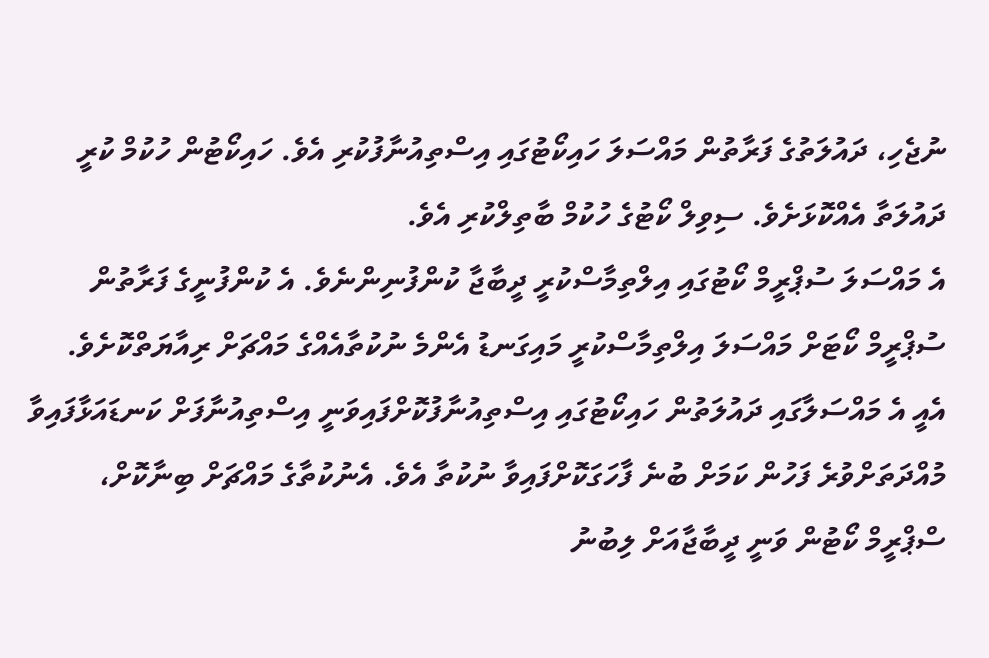ނުޖެހި، ދައުލަތުގެ ފަރާތުން މައްސަލަ ހައިކޯޓުގައި އިސްތިއުނާފުކުރި އެވެ. ހައިކޯޓުން ހުކުމް ކުރީ ދައުލަތާ އެއްކޮޅަށެވެ. ސިވިލް ކޯޓުގެ ހުކުމް ބާތިލްކުރި އެވެ.
އެ މައްސަލަ ސުޕްރީމް ކޯޓުގައި އިލްތިމާސްކުރީ ދީބާޖާ ކުންފުނިންނެވެ. އެ ކުންފުނީގެ ފަރާތުން ސުޕްރީމް ކޯޓަށް މައްސަލަ އިލްތިމާސްކުރީ މައިގަނޑު އެންމެ ނުކުތާއެއްގެ މައްޗަށް ރިއާޔަތްކޮށެވެ. އެއީ އެ މައްސަލާގައި ދައުލަތުން ހައިކޯޓުގައި އިސްތިއުނާފުކޮށްފައިވަނީ އިސްތިއުނާފަށް ކަނޑައަޅާފައިވާ މުއްދަތަށްވުރެ ފަހުން ކަމަށް ބުނެ ފާހަގަކޮށްފައިވާ ނުކުތާ އެވެ. އެނުކުތާގެ މައްޗަށް ބިނާކޮށް، ސްޕްރީމް ކޯޓުން ވަނީ ދީބާޖާއަށް ލިބުނު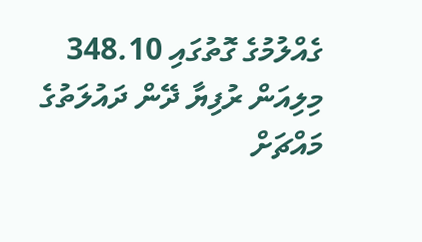ގެއްލުމުގެ ގޮތުގައި 348.10 މިލިއަން ރުފިޔާ ދޭން ދައުލަތުގެ މައްޗަށް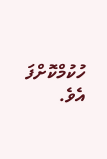ހުކުމްކޮށްފަ އެވެ.